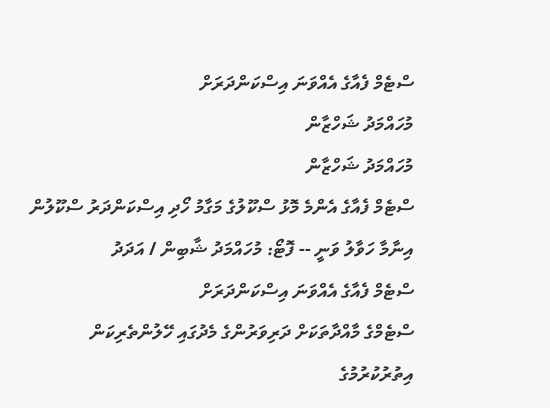ސްޓެމް ފެއާގެ އެއްވަނަ އިސްކަންދަރަށް
މުހައްމަދު ޝަހްޒާން
މުހައްމަދު ޝަހްޒާން
ސްޓެމް ފެއާގެ އެންމެ މޮޅު ސްކޫލުގެ މަގާމު ހޯދި އިސްކަންދަރު ސްކޫލުން އިނާމާ ހަވާލު ވަނީ -- ފޮޓޯ: މުހައްމަދު ޝާބިން / އަދަދު
ސްޓެމް ފެއާގެ އެއްވަނަ އިސްކަންދަރަށް
ސްޓެމްގެ މާއްދާތަކަށް ދަރިވަރުންގެ މެދުގައި ހޭލުންތެރިކަން އިތުރުކުރުމުގެ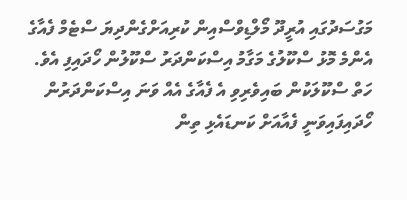މަގުސަދުގައި އުރީދޫ މޯލްޑިވްސްއިން ކުރިއަށްގެންދިޔަ ސްޓެމް ފެއާގެ އެންމެ މޮޅު ސްކޫލުގެ މަގާމު އިސްކަންދަރު ސްކޫލުން ހޯދައިފި އެވެ.
ހަތް ސްކޫލަކުން ބައިވެރިވި އެ ފެއާގެ އެއް ވަނަ އިސްކަންދަރުން ހޯދައިފައިވަނީ ފެއާއަށް ކަނޑައެޅި ތިން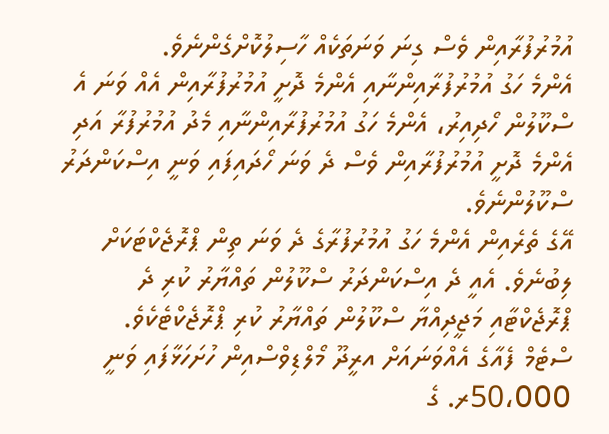އުމުރުފުރާއިން ވެސް ގިނަ ވަނަތަކެއް ހާސިލުކޮށްގެންނެވެ.
އެންމެ ހަގު އުމުރުފުރާއިންނާއި އެންމެ ދޮށީ އުމުރުފުރާއިން އެއް ވަނަ އެ ސްކޫލުން ހޯދިއިރު، އެންމެ ހަގު އުމުރުފުރާއިންނާއި މެދު އުމުރުފުރާ އަދި އެންމެ ދޮށީ އުމުރުފުރާއިން ވެސް ދެ ވަނަ ހޯދައިފައި ވަނީ އިސްކަންދަރު ސްކޫލުންނެވެ.
އޭގެ ތެރެއިން އެންމެ ހަގު އުމުރުފުރާގެ ދެ ވަނަ ތިން ޕްރޮޖެކްޓަކަށް ލިބުނެވެ. އެއީ ދެ އިސްކަންދަރު ސްކޫލުން ތައްޔާރު ކުރި ދެ ޕްރޮޖެކްޓާއި މަޖީދިއްޔާ ސްކޫލުން ތައްޔާރު ކުރި ޕްރޮޖެކްޓެކެވެ.
ސްޓެމް ފެއާގެ އެއްވަނައަށް އރީދޫ މޯލްޑިވްސްއިން ހުށަހަޅާފައި ވަނީ 50،000ރ. ގެ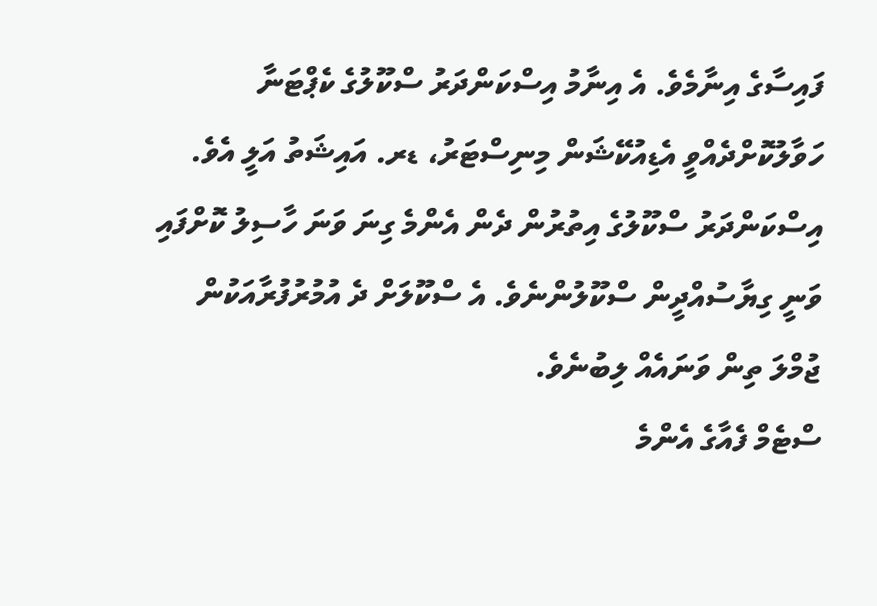ފައިސާގެ އިނާމެވެ. އެ އިނާމު އިސްކަންދަރު ސްކޫލުގެ ކެޕްޓަނާ ހަވާލުކޮށްދެއްވީ އެޑިއުކޭޝަން މިނިސްޓަރު، ޑރ. އައިޝަތު އަލީ އެވެ.
އިސްކަންދަރު ސްކޫލުގެ އިތުރުން ދެން އެންމެ ގިނަ ވަނަ ހާސިލު ކޮށްފައި ވަނީ ގިޔާސުއްދީން ސްކޫލުންނެވެ. އެ ސްކޫލަށް ދެ އުމުރުފުރާއަކުން ޖުމްލަ ތިން ވަނައެއް ލިބުނެވެ.
ސްޓެމް ފެއާގެ އެންމެ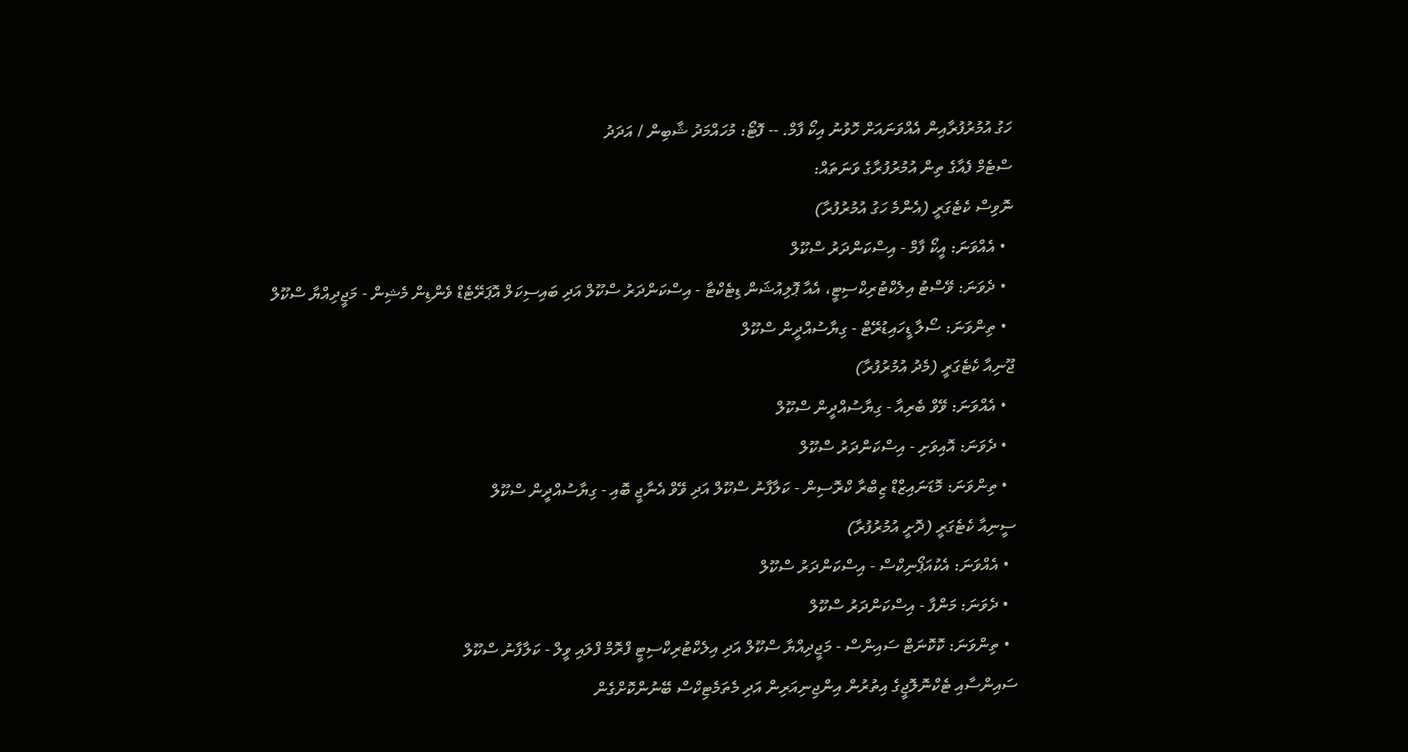ހަގު އުމުރުފުރާއިން އެއްވަނައަށް ހޮވުނު އިކޯ ފާމް. -- ފޮޓޯ: މުހައްމަދު ޝާބިން / އަދަދު
ސްޓެމް ފެއާގެ ތިން އުމުރުފުރާގެ ވަނަތައް:
ނޮވިސް ކެޓެގަރީ (އެންމެ ހަގު އުމުރުފުރާ)
  • އެއްވަނަ: އީކޯ ފާމް - އިސްކަންދަރު ސްކޫލް
  • ދެވަނަ: ވޭސްޓު އިލެކްޓުރިކްސިޓީ، އެއާ ޕޮލިއުޝަން ޑިޓެކްޓާ - އިސްކަންދަރު ސްކޫލް އަދި ބައިސިކަލް އޮޕަރޭޓެޑް ވެންޑިން މެޝިން - މަޖީދިއްޔާ ސްކޫލް
  • ތިންވަނަ: ސޯލާ ޑީހައިޑުރޭޓް - ގިޔާސުއްދީން ސްކޫލް
ޖޫނިއާ ކެޓެގަރީ (މެދު އުމުރުފުރާ)
  • އެއްވަނަ: ވޭވް ބެރިއާ - ގިޔާސުއްދީން ސްކޫލް
  • ދެވަނަ: އޮއިވަށި - އިސްކަންދަރު ސްކޫލް
  • ތިންވަނަ: މޮޑަނައިޒްޑް ޒިބްރާ ކްރޮސިން - ކަލާފާނު ސްކޫލް އަދި ވޭވް އެނާޖީ ބޮއި - ގިޔާސުއްދީން ސްކޫލް
ސީނިއާ ކެޓެގަރީ (ދޮށީ އުމުރުފުރާ)
  • އެއްވަނަ: އެކުއަޕޯނިކްސް - އިސްކަންދަރު ސްކޫލް
  • ދެވަނަ: މަންފާ - އިސްކަންދަރު ސްކޫލް
  • ތިންވަނަ: ކޮކޮނަޓް ސައިންސް - މަޖީދިއްޔާ ސްކޫލް އަދި އިލެކްޓުރިކްސިޓީ ފްރޮމް ފްލައި ވީލް - ކަލާފާނު ސްކޫލް
ސައިންސާއި ޓެކްނޮލޮޖީގެ އިތުރުން އިންޖިނިއަރިން އަދި މެތަމެޓިކްސް ބޭނުންކޮށްގެން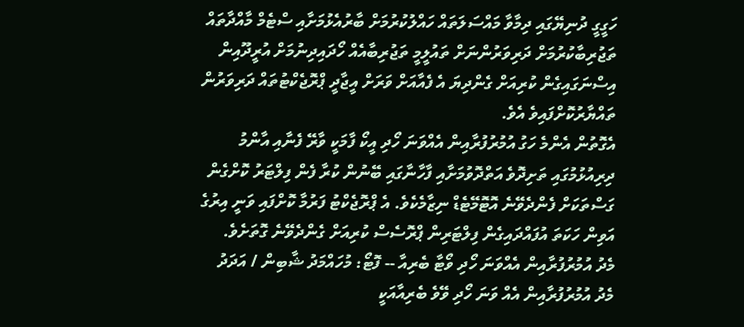ހަގީގީ ދުނިޔޭގައި ދިމާވާ މައްސަލަތައް ހައްލުކުރުމަށް ބާރުއެޅުމަށާއި ސްޓެމް މާއްދާތައް ތަޖުރިބާކުރުމަށް ދަރިވަރުންނަށް ތައުލީމީ ތަޖުރިބާއެއް ހޯދައިދިނުމަށް އުރީދޫއިން އިސްނަގައިގެން ކުރިއަށް ގެންދިޔަ އެ ފެއާއަށް ވަރަށް އީޖާދީ ޕްރޮޖެކްޓުތައް ދަރިވަރުން ތައްޔާރުކޮށްފައިވެ އެވެ.
އެގޮތުން އެންމެ ހަގު އުމުރުފުރާއިން އެއްވަނަ ހޯދި އީކޯ ފާމަކީ ވާރޭ ފެނާއި އާންމު ދިރިއުޅުމުގައި ތަށިދޮވެ އަތްދޮވުމަށާއި ފާހާނާގައި ބޭނުން ކުރާ ފެން ފިލްޓަރު ކޮށްގެން ގަސްތަކަށް ފެންދެވޭނެ އޮޓޮމޭޓެޑް ނިޒާމެކެވެ. އެ ޕްރޮޖެކްޓު ފަރުމާ ކޮށްފައި ވަނީ އިރުގެ އަވިން ހަކަތަ އުފައްދައިގެން ފިލްޓަރިން ޕްރޮސެސް ކުރިއަށް ގެންދެވޭނެ ގޮތަށެވެ.
މެދު އުމުރުފުރާއިން އެއްވަނަ ހޯދި ވޯޓާ ބެރިއާ -- ފޮޓޯ: މުހައްމަދު ޝާބިން / އަދަދު
މެދު އުމުރުފުރާއިން އެއް ވަނަ ހޯދި ވޭވެ ބެރިއާއަކީ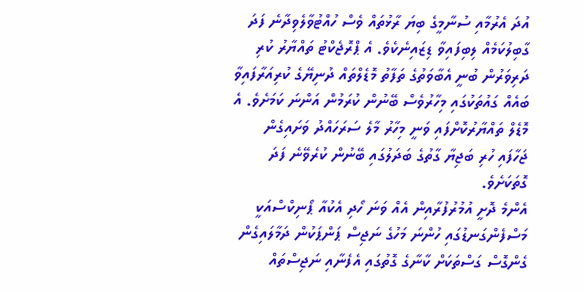އުދަ އެރުމާއި ސުނާމީގެ ބިޔަ ރާޅުތައް ވެސް ހުއްޓުވާލެވިދާނެ ފަދަ ގާބިލުކަމެއް ލިބިފައިވާ ޑިޒައިނެކެވެ. އެ ޕްރޮޖެކްޓު ތައްޔާރު ކުރި ދަރިވަރުން ބުނީ އެބާވަތުގެ ތަފާތު މޮޑެލްތައް ދުނިޔޭގެ ކުރިއަރާފައިވާ ބައެއް ގައުތަކުގައި މިހާރުވެސް ބޭނުން ކުރަމުން އަންނަ ކަމަށެވެ. އެ މޮޑެލް ތައްޔާރުކޮށްފައި ވަނީ މިހާރު މާލެ ސަރަހައްދު ވަށައިގެން ޖަހާފައި ހުރި ބަޖިޔާ ގާތުގެ ބަދަލުގައި ބޭނުން ކުރެވޭނެ ފަދަ ގޮތަކަށެވެ.
އެންމެ ދޮށީ އުމުރުފުރާއިން އެއް ވަނަ ހޯދި އެކުއާ ޕޯނިކްސްއަކީ މަސްފެންގަނޑުގައި ހުންނަ މަހުގެ ނަޖިސް ޕަންޕަކުން ދަމާލައިގެން ގެންގޮސް ގަސްތަކަށް ކާނާގެ ގޮތުގައި އެފެނާއި ނަޖިސްތައް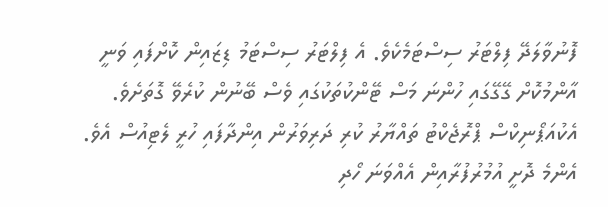ފޮނުވާލަދޭ ފިލްޓަރު ސިސްޓަމެކެވެ. އެ ފިލްޓަރު ސިސްޓަމު ޑިޒައިން ކޮށްފައި ވަނީ އާންމުކޮށް ގޭގޭގައި ހުންނަ މަސް ޓޭންކުތަކުގައި ވެސް ބޭނުން ކުރެވޭ ގޮތަށެވެ. އެކުއަޕޯނިކްސް ޕްރޮޖެކްޓު ތައްޔާރު ކުރި ދަރިވަރުން އިންދާފައި ހުރީ ލެޓިއުސް އެވެ.
އެންމެ ދޮށީ އުމުރުފުރާއިން އެއްވަނަ ހޯދި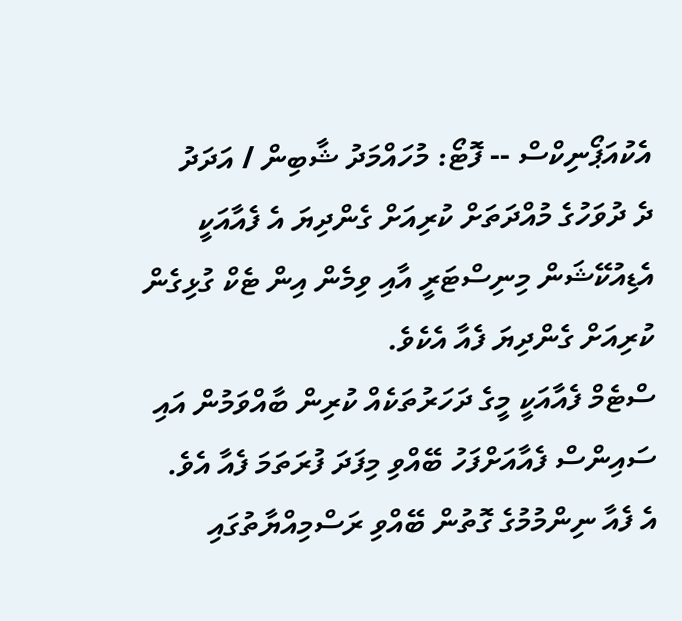އެކުއަޕޯނިކްސް -- ފޮޓޯ: މުހައްމަދު ޝާބިން / އަދަދު
ދެ ދުވަހުގެ މުއްދަތަށް ކުރިއަށް ގެންދިޔަ އެ ފެއާއަކީ އެޑިއުކޭޝަން މިނިސްޓަރީ އާއި ވިމެން އިން ޓެކް ގުޅިގެން ކުރިއަށް ގެންދިޔަ ފެއާ އެކެވެ.
ސްޓެމް ފެއާއަކީ މީގެ ދަހަރުތަކެއް ކުރިން ބާއްވަމުން އައި ސައިންސް ފެއާއަށްފަހު ބޭއްވި މިފަދަ ފުރަތަމަ ފެއާ އެވެ.
އެ ފެއާ ނިންމުމުގެ ގޮތުން ބޭއްވި ރަސްމިއްޔާތުގައި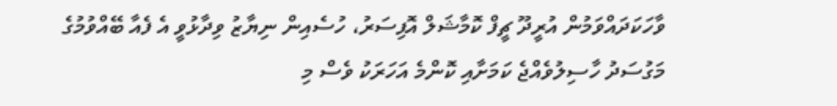ވާހަކަދައްވަމުން އުރީދޫ ޗީފް ކޮމާޝަލް އޮފިސަރު، ހުސެއިން ނިޔާޒު ވިދާޅުވީ އެ ފެއާ ބޭއްވުމުގެ މަގުސަދު ހާސިލުވެއްޖެ ކަމަށާއި ކޮންމެ އަހަރަކު ވެސް މި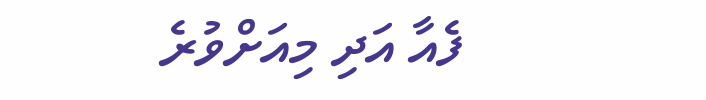ފެއާ އަދި މިއަށްވުރެ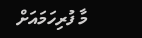މާ ފުރިހަމައަށް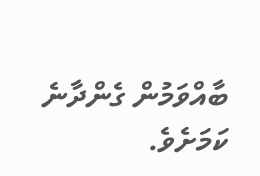ބާއްވަމުން ގެންދާނެ ކަމަށެވެ.